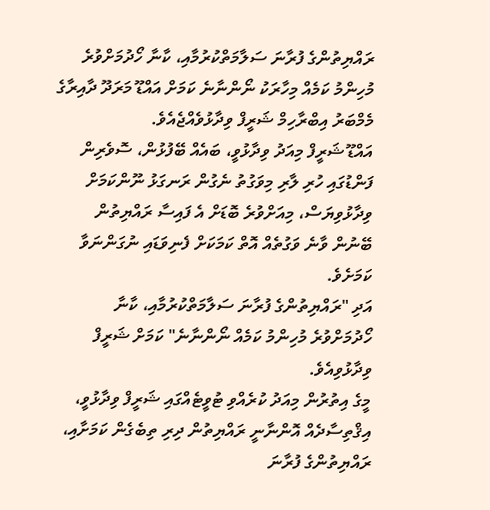ރައްޔިތުންގެ ފުރާނަ ސަލާމަތްކުރުމާއި، ކާނާ ހޯދުމަށްވުރެ މުހިންމު ކަމެއް މިހާރަކު ނޯންނާނެ ކަމަށް އައްޑޫ މަރަދޫ ދާއިރާގެ މެމްބަރު އިބްރާހިމް ޝަރީފް ވިދާޅުވެއްޖެއެވެ.
އައްޑޫ ޝަރީފް މިއަދު ވިދާޅުވީ، ބައެއް ބޭފުޅުން، ސޮވެރިން ފަންޑުގައި ހުރި ލާރި މިވަގުތު ނެގުން ރަނގަޅު ނޫންކަމަށް ވިދާޅުވިޔަސް، މިއަށްވުރެ ބޮޑަށް އެ ފައިސާ ރައްޔިތުން ބޭނުން ވާނެ ވަގުތެއް އޮތް ކަމަކަށް ފެނިވަޑައި ނުގަންނަވާ ކަމަށެވެ.
އަދި "ރައްޔިތުންގެ ފުރާނަ ސަލާމަތްކުރުމާއި، ކާނާ ހޯދުމަށްވުރެ މުހިންމު ކަމެއް ނޯންނާނެ" ކަމަށް ޝަރީފް ވިދާޅުވިއެވެ.
މީގެ އިތުރުން މިއަދު ކުރެއްވި ޓުވީޓެއްގައި ޝަރީފް ވިދާޅުވީ، އިޤްތިސާދެއް އޮންނާނީ ރައްޔިތުން ދިރި ތިބެގެން ކަމަށާއި، ރައްޔިތުންގެ ފުރާނަ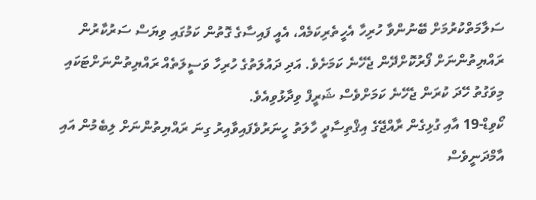ސަލާމަތްކުރުމަށް ބޭނުންވާ ހުރިހާ އެހީތެރިކަމެއް، އެއީ ފައިސާގެ ގޮތުން ކަމުގައި ވިޔަސް ސަރުކާރުން ރައްޔިތުންނަށް ފޯރުކޮށްދޭން ޖެހޭނެ ކަމަށެވެ. އަދި ދައުލަތުގެ ހުރިހާ ވަސީލަތެއް ރައްޔިތުންނަށްޓަކައި މިވަގުތު ހޭދަ ކުރަން ޖެހޭނެ ކަމަށްވެސް ޝަރީފް ވިދާޅުވިއެވެ.
ކޯވިޑް-19 އާއި ގުޅިގެން ރާއްޖޭގެ އިޤްތިސާދީ ހާލަތު ހީނަރުވެފައިވާއިރު ގިނަ ރައްޔިތުންނަށް ލިބެމުން އައި އާމްދަނީވެސް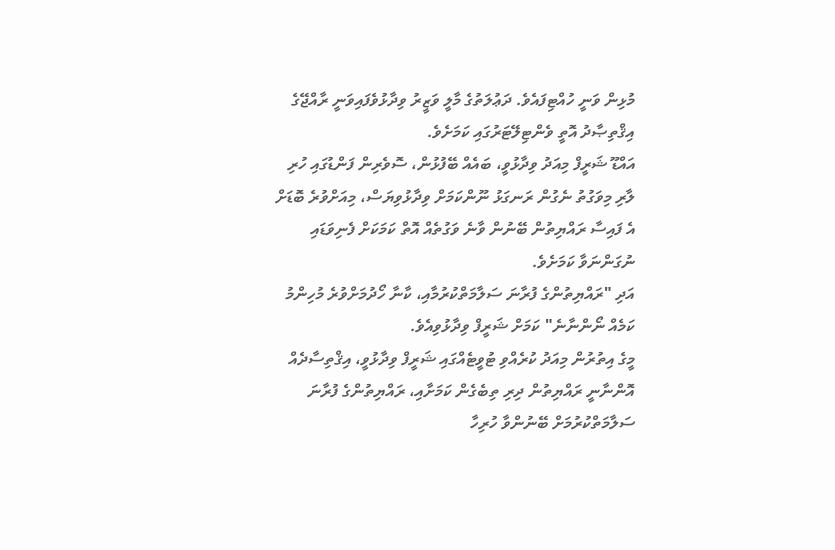މުޅިން ވަނީ ހުއްޓިފައެވެ. ދަޢުލަތުގެ މާލީ ވަޒީރު ވިދާޅުވެފައިވަނީ ރާއްޖޭގެ އިޤްތިޞާދު އޮތީ ވެންޓިލޭޓަރުގައި ކަމަށެވެ.
އައްޑޫ ޝަރީފް މިއަދު ވިދާޅުވީ، ބައެއް ބޭފުޅުން، ސޮވެރިން ފަންޑުގައި ހުރި ލާރި މިވަގުތު ނެގުން ރަނގަޅު ނޫންކަމަށް ވިދާޅުވިޔަސް، މިއަށްވުރެ ބޮޑަށް އެ ފައިސާ ރައްޔިތުން ބޭނުން ވާނެ ވަގުތެއް އޮތް ކަމަކަށް ފެނިވަޑައި ނުގަންނަވާ ކަމަށެވެ.
އަދި "ރައްޔިތުންގެ ފުރާނަ ސަލާމަތްކުރުމާއި، ކާނާ ހޯދުމަށްވުރެ މުހިންމު ކަމެއް ނޯންނާނެ" ކަމަށް ޝަރީފް ވިދާޅުވިއެވެ.
މީގެ އިތުރުން މިއަދު ކުރެއްވި ޓުވީޓެއްގައި ޝަރީފް ވިދާޅުވީ، އިޤްތިސާދެއް އޮންނާނީ ރައްޔިތުން ދިރި ތިބެގެން ކަމަށާއި، ރައްޔިތުންގެ ފުރާނަ ސަލާމަތްކުރުމަށް ބޭނުންވާ ހުރިހާ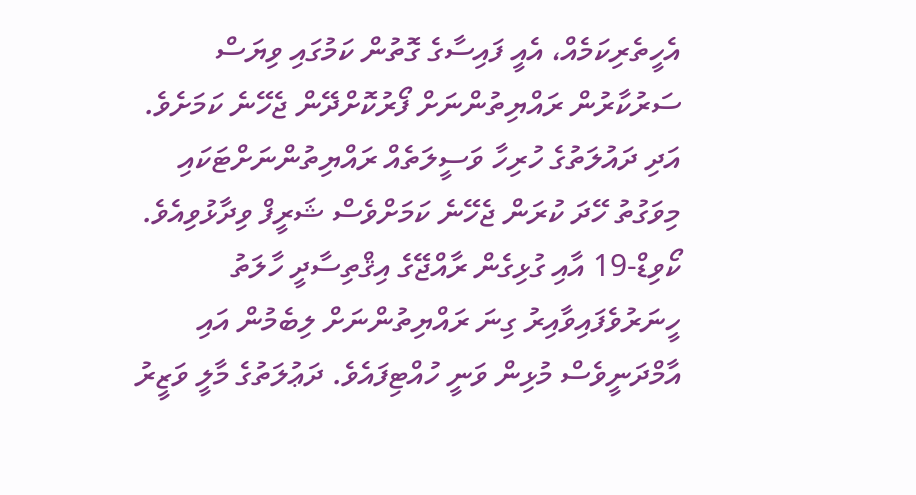އެހީތެރިކަމެއް، އެއީ ފައިސާގެ ގޮތުން ކަމުގައި ވިޔަސް ސަރުކާރުން ރައްޔިތުންނަށް ފޯރުކޮށްދޭން ޖެހޭނެ ކަމަށެވެ. އަދި ދައުލަތުގެ ހުރިހާ ވަސީލަތެއް ރައްޔިތުންނަށްޓަކައި މިވަގުތު ހޭދަ ކުރަން ޖެހޭނެ ކަމަށްވެސް ޝަރީފް ވިދާޅުވިއެވެ.
ކޯވިޑް-19 އާއި ގުޅިގެން ރާއްޖޭގެ އިޤްތިސާދީ ހާލަތު ހީނަރުވެފައިވާއިރު ގިނަ ރައްޔިތުންނަށް ލިބެމުން އައި އާމްދަނީވެސް މުޅިން ވަނީ ހުއްޓިފައެވެ. ދަޢުލަތުގެ މާލީ ވަޒީރު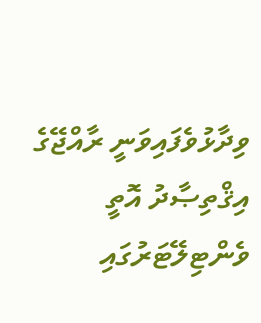ވިދާޅުވެފައިވަނީ ރާއްޖޭގެ އިޤްތިޞާދު އޮތީ ވެންޓިލޭޓަރުގައި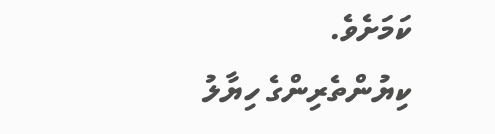ކަމަށެވެ.
ކިޔުންތެރިންގެ ހިޔާލު